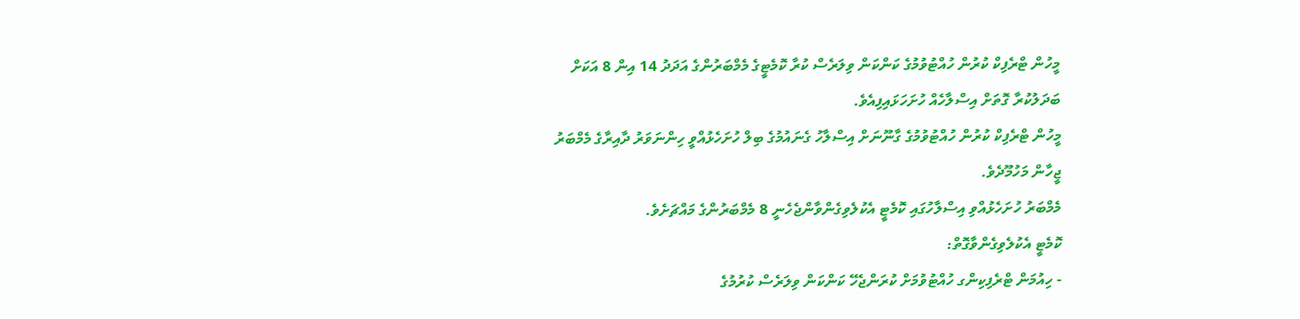މީހުން ޓްރެފިކް ކުރުން ހުއްޓުވުމުގެ ކަންކަން ވިލަރެސް ކުރާ ކޮމެޓީގެ މެމްބަރުންގެ އަދަދު 14 އިން 8 އަކަށް ބަދަލުކުރާ ގޮތަށް އިސްލާހެއް ހުށަހަޅައިފިއެވެ.
މީހުން ޓްރެފިކް ކުރުން ހުއްޓުވުމުގެ ގާނޫނަށް އިސްލާހު ގެނައުމުގެ ބިލް ހުށަހެޅުއްވީ ހިންނަވަރު ދާއިރާގެ މެމްބަރު ޖީހާން މަހުމޫދެވެ.
މެމްބަރު ހުށަހެޅުއްވި އިސްލާހުގައި ކޮމެޓީ އެކުލެވިގެންވާންޖެހެނީ 8 މެމްބަރުންގެ މައްޗަށެވެ.
ކޮމެޓީ އެކުލެވިގެންވާގޮތް:
- ހިއުމަން ޓްރެފިކިންގ ހުއްޓުވުމަށް ކުރަންޖެހޭ ކަންކަން ވިލަރެސް ކުރުމުގެ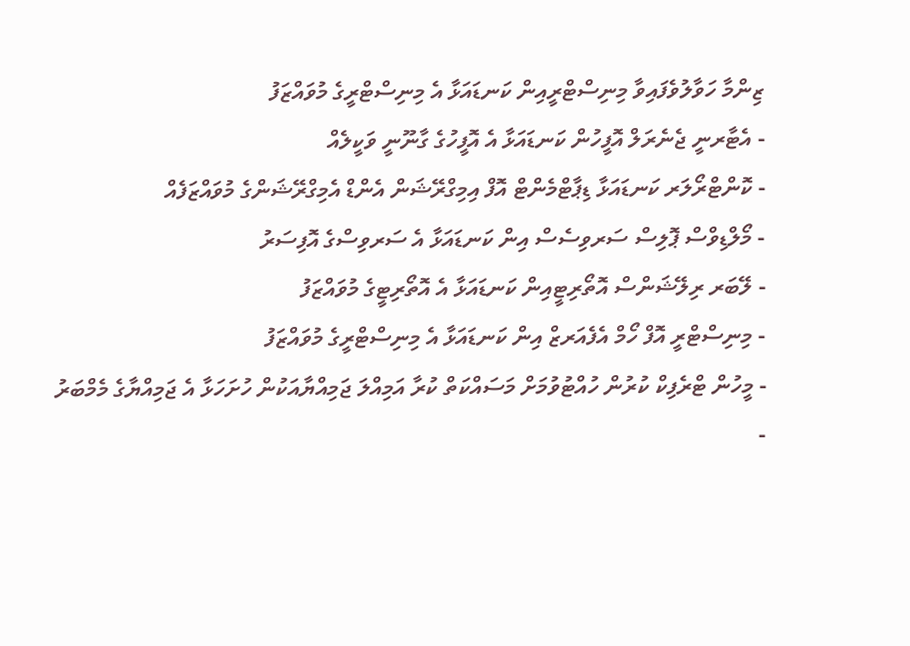ޒިންމާ ހަވާލުވެފައިވާ މިނިސްޓްރީއިން ކަނޑައަޅާ އެ މިނިސްޓްރީގެ މުވައްޒަފު
- އެޓާރނީ ޖެނެރަލް އޮފީހުން ކަނޑައަޅާ އެ އޮފީހުގެ ގާނޫނީ ވަކީލެއް
- ކޮންޓްރޯލަރ ކަނޑައަޅާ ޑިޕާޓްމެންޓް އޮފް އިމިގްރޭޝަން އެންޑް އެމިގްރޭޝަންގެ މުވައްޒަފެއް
- މޯލްޑިވްސް ޕޮލިސް ސަރވިސެސް އިން ކަނޑައަޅާ އެ ސަރވިސްގެ އޮފިސަރު
- ލޭބަރ ރިލޭޝަންސް އޮތޯރިޓީއިން ކަނޑައަޅާ އެ އޮތޯރިޓީގެ މުވައްޒަފު
- މިނިސްޓްރީ އޮފް ހޯމް އެފެއަރޒް އިން ކަނޑައަޅާ އެ މިނިސްޓްރީގެ މުވައްޒަފު
- މީހުން ޓްރެފިކް ކުރުން ހުއްޓުވުމަށް މަސައްކަތް ކުރާ އަމިއްލަ ޖަމިއްޔާއަކުން ހުށަހަޅާ އެ ޖަމިއްޔާގެ މެމްބަރު
-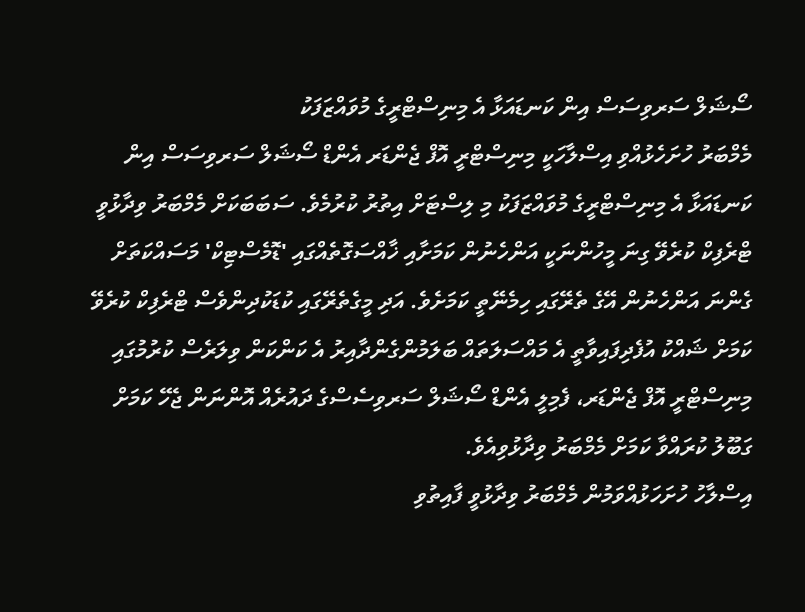ސޯޝަލް ސަރވިސަސް އިން ކަނޑައަޅާ އެ މިނިސްޓްރީގެ މުވައްޒަފަކު
މެމްބަރު ހުށަހެޅުއްވި އިސްލާހަކީ މިނިސްޓްރީ އޮފް ޖެންޑަރ އެންޑް ސޯޝަލް ސަރވިސަސް އިން ކަނޑައަޅާ އެ މިނިސްޓްރީގެ މުވައްޒަފަކު މި ލިސްޓަށް އިތުރު ކުރުމެވެ. ސަބަބަކަށް މެމްބަރު ވިދާޅުވީ ޓްރެފިކް ކުރެވޭ ގިނަ މީހުންނަކީ އަންހެނުން ކަމަށާއި ޚާއްސަގޮތެއްގައި 'ޑޮމެސްޓިކް' މަސައްކަތަށް ގެންނަ އަންހެނުން އޭގެ ތެރޭގައި ހިމެނޭތީ ކަމަށެވެ. އަދި މީގެތެރޭގައި ކުޑަކުދިންވެސް ޓްރެފިކް ކުރެވޭ ކަމަށް ޝައްކު އުފެދިފައިވާތީ އެ މައްސަލަތައް ބަލަމުންގެންދާއިރު އެ ކަންކަން ވިލަރެސް ކުރުމުގައި މިނިސްޓްރީ އޮފް ޖެންޑަރ، ފެމިލީ އެންޑް ސޯޝަލް ސަރވިސެސްގެ ދައުރެއް އޮންނަން ޖެހޭ ކަމަށް ގަބޫލު ކުރައްވާ ކަމަށް މެމްބަރު ވިދާޅުވިއެވެ.
އިސްލާހު ހުށަހަޅުއްވަމުން މެމްބަރު ވިދާޅުވީ ފާއިތުވި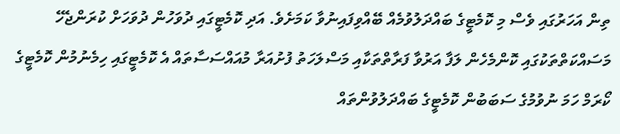ތިން އަހަރުގައި ވެސް މި ކޮމެޓީގެ ބައްދަލުވުމެއް ބޭއްވިފައިނުވާ ކަމަށެވެ. އަދި ކޮމެޓީގައި ދުވަހުން ދުވަހަށް ކުރަންޖެހޭ މަސައްކަތްތަކުގައި ކޮންމެހެން ލަފާ އަރުވާ ފަރާތްތަކާއި މަސްލަހަތު ފުށުއަރާ މުއައްސަސާތައް އެ ކޮމެޓީގައި ހިމެނުމުން ކޮމެޓީގެ ކޯރަމް ހަމަ ނުވުމުގެ ސަބަބުން ކޮމެޓީގެ ބައްދަލުވުންތައް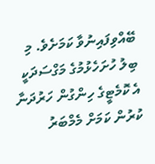ބޭއްވިފައިނުވާ ކަމަށެވެ. މި ބިލު ހުށަހެޅުމުގެ މަގްސަދަކީ އެ ކޮމެޓީގެ ހިންގުން ހަރުދަނާ ކުރުން ކަމަށް މެމްބަރު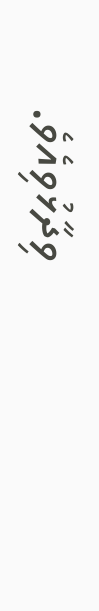ވިދާޅުވިއެވެ.